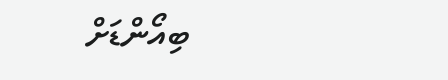ބިއޯންޑަށް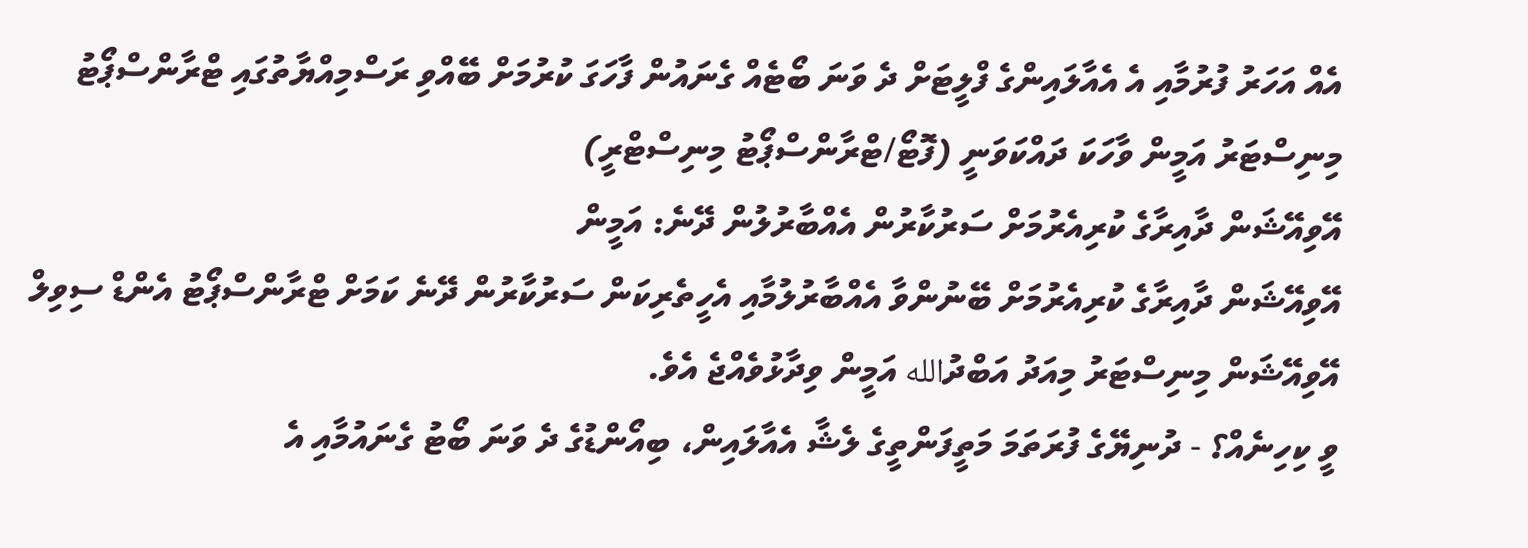އެއް އަހަރު ފުރުމާއި އެ އެއާލައިންގެ ފްލީޓަށް ދެ ވަނަ ބޯޓެއް ގެނައުން ފާހަގަ ކުރުމަށް ބޭއްވި ރަސްމިއްޔާތުގައި ޓްރާންސްޕޯޓު މިނިސްޓަރު އަމީން ވާހަކަ ދައްކަވަނީ (ފޮޓޯ/ޓްރާންސްޕޯޓު މިނިސްޓްރީ)
އޭވިއޭޝަން ދާއިރާގެ ކުރިއެރުމަށް ސަރުކާރުން އެއްބާރުލުން ދޭނެ: އަމީން
އޭވިއޭޝަން ދާއިރާގެ ކުރިއެރުމަށް ބޭނުންވާ އެއްބާރުލުމާއި އެހީތެރިކަން ސަރުކާރުން ދޭނެ ކަމަށް ޓްރާންސްޕޯޓު އެންޑް ސިވިލް އޭވިއޭޝަން މިނިސްޓަރު މިއަދު އަބްދުالله އަމީން ވިދާޅުވެއްޖެ އެވެ.
ވީ ކިހިނެއް؟ - ދުނިޔޭގެ ފުރަތަމަ މަތީފަންތީގެ ލެޝާ އެއާލައިން، ބިއޯންޑުގެ ދެ ވަނަ ބޯޓު ގެނައުމާއި އެ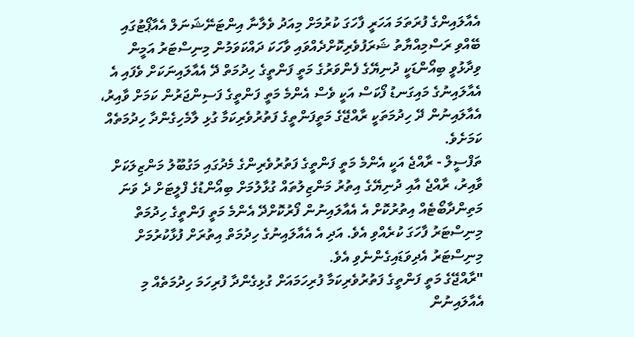އެއާލައިންގެ ފުރަތަމަ އަހަރީ ފާހަގަ ކުރުމަށް މިއަދު ވެލާނާ އިންޓަނޭޝަނަލް އެއާޕޯޓުގައި ބޭއްވި ރަސްމިއްޔާތު ޝަރަފުވެރިކޮށްދެއްވައި ވާހަކަ ދައްކަވަމުން މިނިސްޓަރު އަމީން ވިދާޅުވީ ބިއޯންޑަކީ ދުނިޔޭގެ ފެންވަރުގެ މަތީ ފަންތީގެ ހިދުމަތް ދޭ އެއާލައިނަކަށް ވެފައި އެ އެއާލައިނުގެ މައިގަނޑު ފޯކަސް އަކީ ވެސް އެންމެ މަތީ ފަންތީގެ ފަސިންޖަރުން ކަމަށް ވާއިރު، އެއާލައިނުން ދޭ ހިދުމަތަކީ ރާއްޖޭގެ މަތީފަންތީގެ ފަތުރުވެރިކަމާ ގުޅި ލާމެހިގެންދާ ހިދުމަތެއް ކަމަށެވެ.
ތަފްސީލް - ރާއްޖެ އަކީ އެންމެ މަތީ ފަންތީގެ ފަތުރުވެރިންގެ މެދުގައި މަގުބޫލު މަންޒިލަކަށް ވާއިރު، ރާއްޖެ އާއި ދުނިޔޭގެ އިތުރު މަންޒިލުތައް ގުޅާލުމަށް ބިއޯންޑުގެ ފްލީޓަށް ދެ ވަނަ މަތިންދާބޯޓެއް އިތުރުކޮށް އެ އެއާލައިނުން ފޯރުކޮށްދޭ އެންމެ މަތީ ފަންތީގެ ހިދުމަތް މިނިސްޓަރު ފާހަގަ ކުރެއްވި އެވެ. އަދި އެ އެއާލައިނުގެ ހިދުމަތް އިތުރަށް ފުޅާކުރުމަށް މިނިސްޓަރު އެދިވަޑައިގެންނެވި އެވެ.
"ރާއްޖޭގެ މަތީ ފަންތީގެ ފަތުރުވެރިކަމާ ފުރިހަމައަށް ގުޅިގެންދާ ފުރިހަމަ ހިދުމަތެއް މި އެއާލައިނުން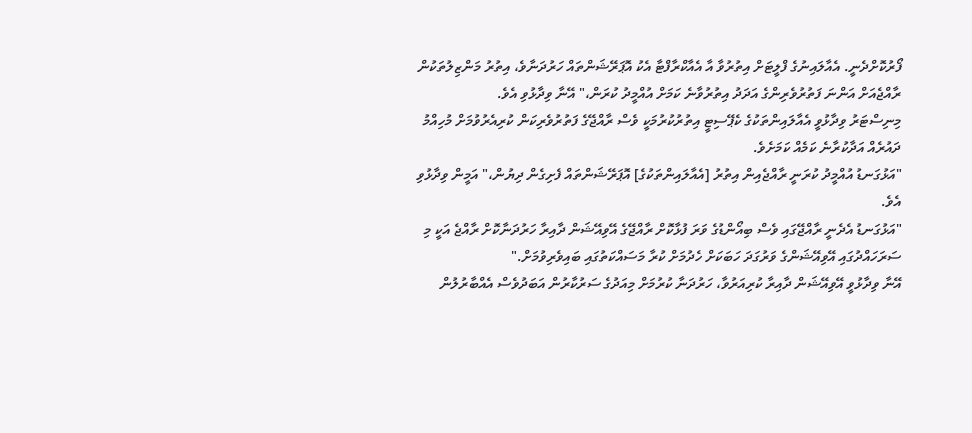ފޯރުކޮށްދެނީ. އެއާލައިނުގެ ފްލީޓަށް އިތުރުވާ އާ އެއާކްރާފްޓާ އެކު އޮޕަރޭޝަންތައް ހަރުދަނާވެ، އިތުރު މަންޒިލުތަކުން ރާއްޖެއަށް އަންނަ ފަތުރުވެރިންގެ އަދަދު އިތުރުވާނެ ކަމަށް އުއްމީދު ކުރަން،" އޭނާ ވިދާޅުވި އެވެ.
މިނިސްޓަރު ވިދާޅުވީ އެއާލައިންތަކުގެ ކެޕޭސިޓީ އިތުރުކުރުމަކީ ވެސް ރާއްޖޭގެ ފަތުރުވެރިކަން ކުރިއެރުވުމަށް މުހިއްމު ދައުރެއް އަދާކުރާނެ ކަމެއް ކަމަށެވެ.
"އަޅުގަނޑު އުއްމީދު ކުރަނީ ރާއްޖެއިން އިތުރު [އެއާލައިންތަކުގެ] އޮޕަރޭޝަންތައް ފެށިގެން ދިޔުން،" އަމީން ވިދާޅުވި އެވެ.
"އަޅުގަނޑު އެދެނީ ރާއްޖޭގައި ވެސް ބިއޯންޑުގެ ވަރަ ފުޅާކޮށް ރާއްޖޭގެ އޭވިއޭޝަން ދާއިރާ ހަރުދަނާކޮށް ރާއްޖެ އަކީ މި ސަރަހައްދުގައި އޭވިއޭޝަންގެ ވަރުގަދަ ހަބަކަށް ހެދުމަށް ކުރާ މަސައްކަތުގައި ބައިވެރިވުމަށް."
އޭނާ ވިދާޅުވީ އޭވިއޭޝަން ދާއިރާ ކުރިއަރުވާ، ހަރުދަނާ ކުރުމަށް މިއަދުގެ ސަރުކާރުން އަބަދުވެސް އެއްބާރުލުން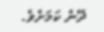ދޭނެ ކަމަށެވެ.